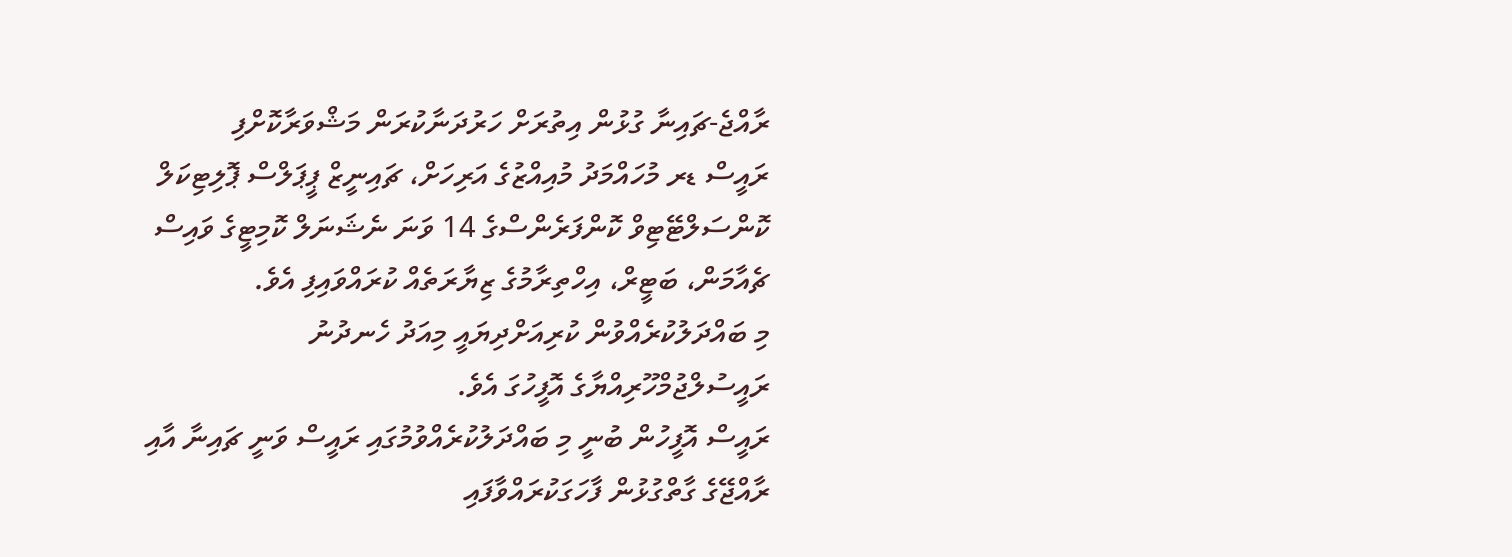ރާއްޖެ-ޗައިނާ ގުޅުން އިތުރަށް ހަރުދަނާކުރަން މަޝްވަރާކޮށްފި
ރައީސް ޑރ މުހައްމަދު މުއިއްޒުގެ އަރިހަށް، ޗައިނީޒް ޕީޕަލްސް ޕޮލިޓިކަލް ކޮންސަލްޓޭޓިވް ކޮންފަރެންސްގެ 14 ވަނަ ނެޝަނަލް ކޮމިޓީގެ ވައިސް ޗެއާމަން، ބަޓީރް، އިހްތިރާމުގެ ޒިޔާރަތެއް ކުރައްވައިފި އެވެ.
މި ބައްދަލުކުރެއްވުން ކުރިއަށްދިޔައީ މިއަދު ހެނދުނު ރައީސުލްޖުމްހޫރިއްޔާގެ އޮފީހުގަ އެވެ.
ރައީސް އޮފީހުން ބުނީ މި ބައްދަލުކުރެއްވުމުގައި ރައީސް ވަނީ ޗައިނާ އާއި ރާއްޖޭގެ ގާތްގުޅުން ފާހަގަކުރައްވާފައި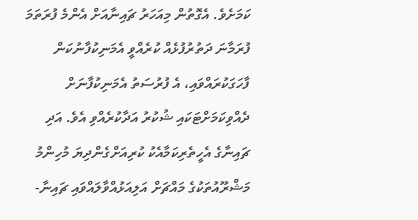ކަމަށެވެ. އެގޮތުން މިއަހަރު ޗައިނާއަށް އެންމެ ފުރަތަމަ ފުރަމާނަ ދަތުރުފުޅެއް ކުރެއްވީ އެމަނިކުފާނުކަން ފާހަގަކުރައްވައި، އެ ފުރުސަތު އެމަނިކުފާނަށް ދެއްވިކަމަށްޓަކައި ޝުކުރު އަދާކުރެއްވި އެވެ. އަދި ޗައިނާގެ އެހީތެރިކަމާއެކު ކުރިއަށްގެންދިޔަ މުހިންމު މަޝްރޫއުތަކުގެ މައްޗަށް އަލިއަޅުއްވާލައްވައި ޗައިނާ-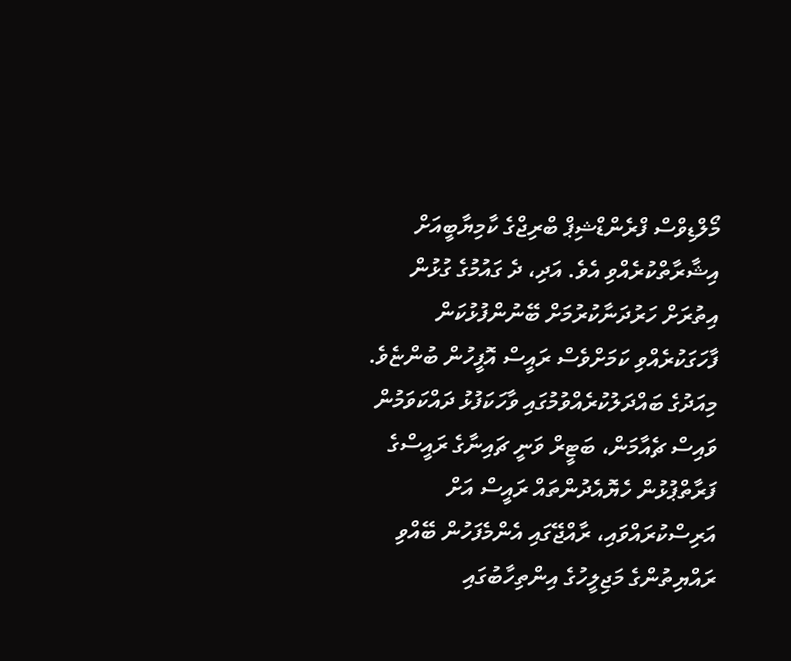މޯލްޑިވްސް ފްރެންޑްޝިޕް ބްރިޖްގެ ކާމިޔާބީއަށް އިޝާރާތްކުރެއްވި އެވެ. އަދި، ދެ ގައުމުގެ ގުޅުން އިތުރަށް ހަރުދަނާކުރުމަށް ބޭނުންފުޅުކަން ފާހަގަކުރެއްވި ކަމަށްވެސް ރައީސް އޮފީހުން ބުންޏެވެ.
މިއަދުގެ ބައްދަލުކުރެއްވުމުގައި ވާހަކަފުޅު ދައްކަވަމުން ވައިސް ޗެއާމަން، ބަޓީރް ވަނީ ޗައިނާގެ ރައީސްގެ ފަރާތްޕުޅުން ހެޔޮއެދުންތައް ރައީސް އަށް އަރިސްކުރައްވައި، ރާއްޖޭގައި އެންމެފަހުން ބޭއްވި ރައްޔިތުންގެ މަޖިލީހުގެ އިންތިހާބުގައި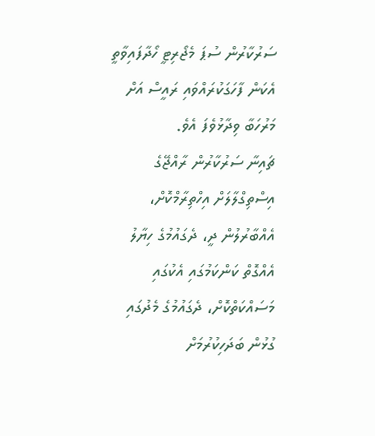ސަރުކާރުން ސުޕަ މެޖޯރިޓީ ހޯދާފައިވާތީ އެކަން ފާހަގަކުރައްވައި ރައީސް އަށް މަރުހަބާ ވިދާޅުވެފަ އެވެ.
ޗައިނާ ސަރުކާރުން ރާއްޖޭގެ އިސްތިގްލާލަށް އިހްތިރާމްކޮށް، އެއްބާރުލުން ދީ، ދެގައުމުގެ ހިޔާލު އެއްގޮތް ކަންކަމުގައި އެކުގައި މަސައްކަތްކޮށް، ދެގައުމުގެ މެދުގައި ގުޅުން ބަދަހިކުރުމަށް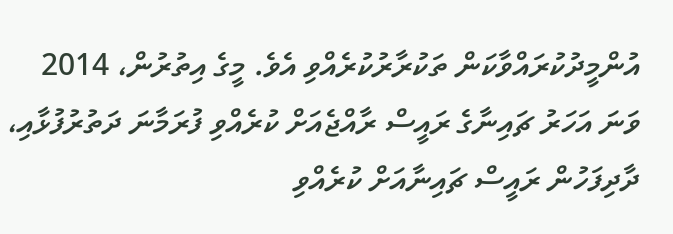އުންމީދުކުރައްވާކަން ތަކުރާރުކުރެއްވި އެވެ. މީގެ އިތުރުން، 2014 ވަނަ އަހަރު ޗައިނާގެ ރައީސް ރާއްޖެއަށް ކުރެއްވި ފުރަމާނަ ދަތުރުފުޅާއި، ދާދިފަހުން ރައީސް ޗައިނާއަށް ކުރެއްވި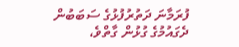ފުރަމާނަ ދަތުރުފުޅުގެ ސަބަބުން ދެގައުމުގެ ގުޅުން ގާތްވެ،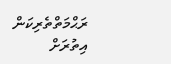ރަޙްމަތްތެރިކަން އިތުރަށް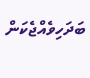ބަދަހިވެއްޖެކަން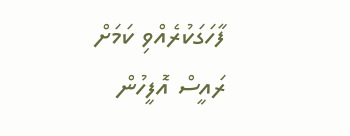ފާހަގަކުރެއްވި ކަމަށް ރައީސް އޮފީހުން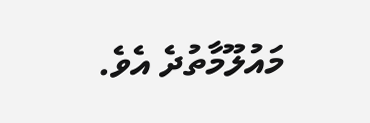މައުލޫމާތުދެ އެވެ.